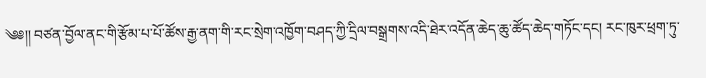༄༅།། བཙན་བྱོལ་ནང་གི་རྩོམ་པ་པོ་ཚོས་རྒྱ་ནག་གི་རང་སྲེག་འཁྱོག་བཤད་ཀྱི་དྲིལ་བསྒྲགས་འདི་ཐེར་འདོན་ཆེད་ཆུ་ཚོད་ཆེད་གཏོང་དང། རང་ཁུར་ཕྲག་ཏུ་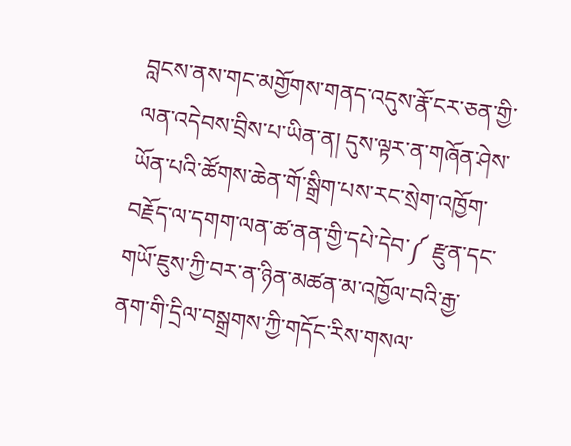བླངས་ནས་གང་མགྱོགས་གནད་འདུས་རྣོ་ངར་ཅན་གྱི་ལན་འདེབས་བྲིས་པ་ཡིན་ན། དུས་ལྟར་ན་གཞོན་ཤེས་ཡོན་པའི་ཚོགས་ཆེན་གོ་སྒྲིག་པས་རང་སྲེག་འཁྱོག་བརྗོད་ལ་དགག་ལན་ཚ་ནན་གྱི་དཔེ་དེབ་༼ རྫུན་དང་གཡོ་ཇུས་ཀྱི་བར་ན་ཉིན་མཚན་མ་འཁྱོལ་བའི་རྒྱ་ནག་གི་དྲིལ་བསྒྲགས་ཀྱི་གདོང་རིས་གསལ་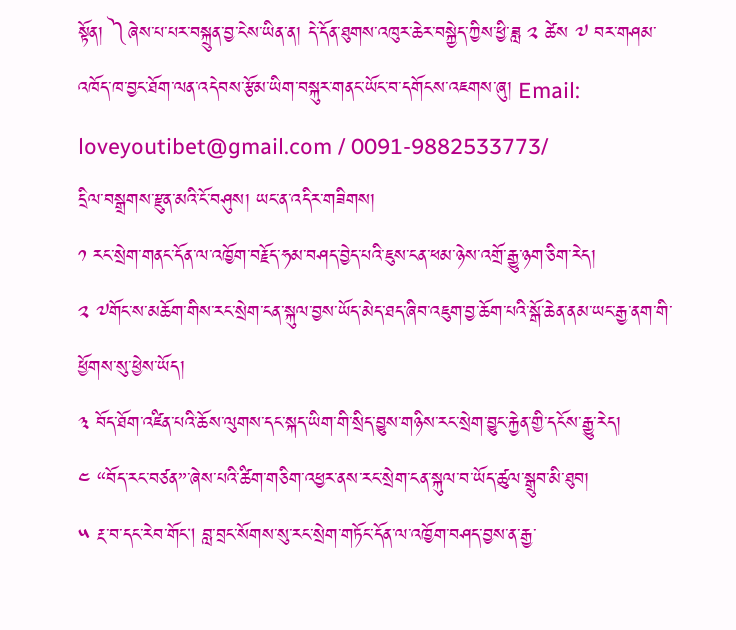སྟོན། ༽ཞེས་པ་པར་བསྐྲུན་བྱ་ངེས་ཡིན་ན། དེ་དོན་ཐུགས་འཁུར་ཆེར་བསྐྱེད་ཀྱིས་ཕྱི་ཟླ ༢ ཚེས ༧ བར་གཤམ་འཁོད་ཁ་བྱང་ཐོག་ལན་འདེབས་རྩོམ་ཡིག་བསྐུར་གནང་ཡོང་བ་དགོངས་འཇགས་ཞུ། Email: loveyoutibet@gmail.com / 0091-9882533773/
དྲིལ་བསྒྲགས་རྫུན་མའི་ངོ་བཤུས། ཡང་ན་འདིར་གཟིགས།
༡ རང་སྲེག་གནང་དོན་ལ་འཁྱོག་བརྗོད་ཧམ་བཤད་བྱེད་པའི་ཇུས་ངན་ཕམ་ཉེས་འགྲོ་རྒྱུ་ཉག་ཅིག་རེད།
༢ ༧གོང་ས་མཆོག་གིས་རང་སྲེག་ངན་སྐུལ་བྱས་ཡོད་མེད་ཐད་ཞིབ་འཇུག་བྱ་ཆོག་པའི་སྒོ་ཆེན་ནམ་ཡང་རྒྱ་ནག་གི་ཕྱོགས་སུ་ཕྱེས་ཡོད།
༣ བོད་ཐོག་འཛིན་པའི་ཆོས་ལུགས་དང་སྐད་ཡིག་གི་སྲིད་བྱུས་གཉིས་རང་སྲེག་བྱུང་རྐྱེན་གྱི་དངོས་རྒྱུ་རེད།
༤ “བོད་རང་བཙན”་ཞེས་པའི་ཚིག་གཅིག་འཕྱར་ནས་རང་སྲེག་ངན་སྐུལ་བ་ཡོད་ཚུལ་སྒྲུབ་མི་ཐུབ།
༥ རྔ་བ་དང་རེབ་གོང། བླ་བྲང་སོགས་སུ་རང་སྲེག་གཏོང་དོན་ལ་འཁྱོག་བཤད་བྱས་ན་རྒྱ་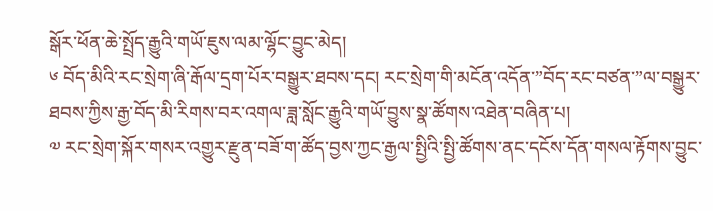སྒོར་ཕོན་ཆེ་སྤྲོད་རྒྱུའི་གཡོ་ཇུས་ལམ་ལྷོང་བྱུང་མེད།
༦ བོད་མིའི་རང་སྲེག་ཞི་རྒོལ་དྲག་པོར་བསྒྱུར་ཐབས་དང། རང་སྲེག་གི་མངོན་འདོན་”བོད་རང་བཙན་”ལ་བསྒྱུར་ཐབས་ཀྱིས་རྒྱ་བོད་མི་རིགས་བར་འགལ་ཟླ་སློང་རྒྱུའི་གཡོ་བྱུས་སྣ་ཚོགས་འཐེན་བཞིན་པ།
༧ རང་སྲེག་སྐོར་གསར་འགྱུར་རྫུན་བཟོ་ག་ཚོད་བྱས་ཀྱང་རྒྱལ་སྤྱིའི་སྤྱི་ཚོགས་ནང་དངོས་དོན་གསལ་རྟོགས་བྱུང་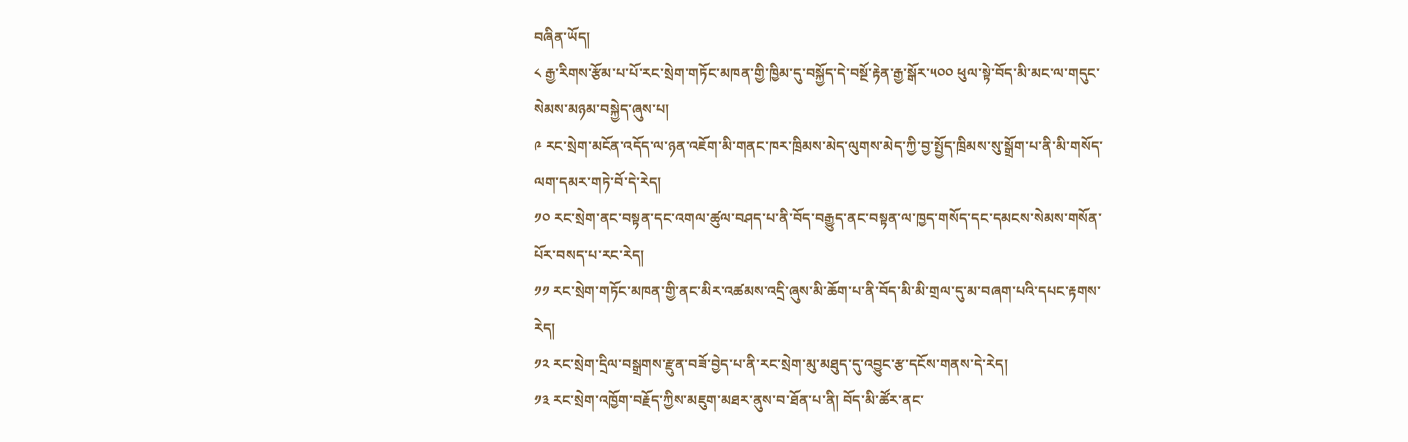བཞིན་ཡོད།
༨ རྒྱ་རིགས་རྩོམ་པ་པོ་རང་སྲེག་གཏོང་མཁན་གྱི་ཁྱིམ་དུ་བསྐྱོད་དེ་བསྔོ་རྟེན་རྒྱ་སྒོར་༥༠༠ ཕུལ་སྟེ་བོད་མི་མང་ལ་གདུང་སེམས་མཉམ་བསྐྱེད་ཞུས་པ།
༩ རང་སྲེག་མངོན་འདོད་ལ་ཉན་འཇོག་མི་གནང་ཁར་ཁྲིམས་མེད་ལུགས་མེད་ཀྱི་བྱ་སྤྱོད་ཁྲིམས་སུ་སྒྲོག་པ་ནི་མི་གསོད་ལག་དམར་གཏེ་བོ་དེ་རེད།
༡༠ རང་སྲེག་ནང་བསྟན་དང་འགལ་ཚུལ་བཤད་པ་ནི་བོད་བརྒྱུད་ནང་བསྟན་ལ་ཁྱད་གསོད་དང་དམངས་སེམས་གསོན་པོར་བསད་པ་རང་རེད།
༡༡ རང་སྲེག་གཏོང་མཁན་གྱི་ནང་མིར་འཚམས་འདྲི་ཞུས་མི་ཆོག་པ་ནི་བོད་མི་མི་གྲལ་དུ་མ་བཞག་པའི་དཔང་རྟགས་རེད།
༡༢ རང་སྲེག་དྲིལ་བསྒྲགས་རྫུན་བཟོ་བྱེད་པ་ནི་རང་སྲེག་མུ་མཐུད་དུ་འབྱུང་རྩ་དངོས་གནས་དེ་རེད།
༡༣ རང་སྲེག་འཁྱོག་བརྗོད་ཀྱིས་མཇུག་མཐར་ནུས་བ་ཐོན་པ་ནི། བོད་མི་ཚོར་ནང་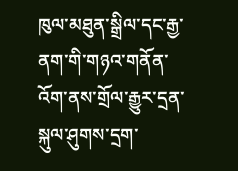ཁུལ་མཐུན་སྒྲིལ་དང་རྒྱ་ནག་གི་གཉའ་གནོན་འོག་ནས་གྲོལ་རྒྱུར་དྲན་སྐུལ་ཤུགས་དྲག་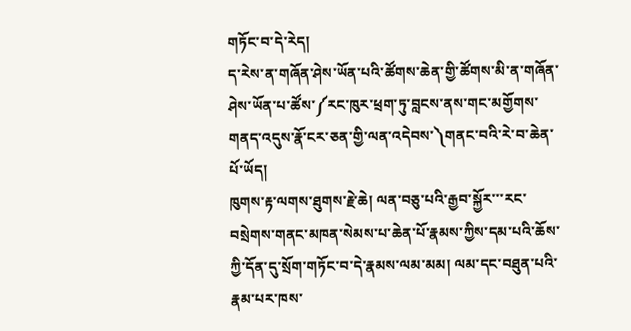གཏོང་བ་དེ་རེད།
ད་རེས་ན་གཞོན་ཤེས་ཡོན་པའི་ཚོགས་ཆེན་གྱི་ཚོགས་མི་ན་གཞོན་ཤེས་ཡོན་པ་ཚོས་༼རང་ཁུར་ཕྲག་ཏུ་བླངས་ནས་གང་མགྱོགས་གནད་འདུས་རྣོ་ངར་ཅན་གྱི་ལན་འདེབས་༽གནང་བའི་རེ་བ་ཆེན་པོ་ཡོད།
ཁུགས་རྟ་ལགས་ཐུགས་རྗེ་ཆེ། ལན་བཅུ་པའི་རྒྱབ་སྐྱོར་་་རང་བསྲེགས་གནང་མཁན་སེམས་པ་ཆེན་པོ་རྣམས་ཀྱིས་དམ་པའི་ཆོས་ཀྱི་དོན་དུ་སྲོག་གཏོང་བ་དེ་རྣམས་ལམ་མམ། ལམ་དང་བཐུན་པའི་རྣམ་པར་ཁས་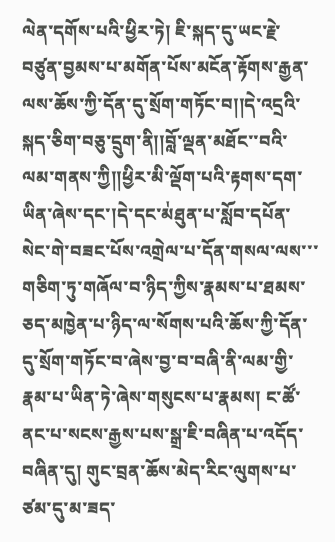ལེན་དགོས་པའི་ཕྱིར་ཏེ། ཇི་སྐད་དུ་ཡང་རྗེ་བཙུན་བྱམས་པ་མགོན་པོས་མངོན་རྟོགས་རྒྱན་ལས་ཆོས་ཀྱི་དོན་དུ་སྲོག་གཏོང་བ།།དེ་འདྲའི་སྐད་ཅིག་བཅུ་དྲུག་ནི།།བློ་ལྡན་མཐོང་་བའི་ལམ་གནས་ཀྱི།།ཕྱིར་མི་ལྡོག་པའི་རྟགས་དག་ཡིན་ཞེས་དང་།དེ་དང་མ྇ཐུན་པ་སློབ་དཔོན་སེང་གེ་བཟང་པོས་འགྲེལ་པ་དོན་གསལ་ལས་་་གཅིག་ཏུ་གཞོལ་བ་ཉིད་ཀྱིས་རྣམས་པ་ཐམས་ཅད་མཁྱེན་པ་ཉིད་ལ་སོགས་པའི་ཆོས་ཀྱི་དོན་དུ་སྲོག་གཏོང་བ་ཞེས་བྱ་བ་བཞི་ནི་ལམ་གྱི་རྣམ་པ་ཡིན་ཏེ་ཞེས་གསུངས་པ་རྣམས། ང་ཚོ་ནང་པ་སངས་རྒྱས་པས་སྒྲ་ཇི་བཞིན་པ་འདོད་བཞིན་དུ། གུང་བྲན་ཆོས་མེད་རིང་ལུགས་པ་ཙམ་དུ་མ་ཟད་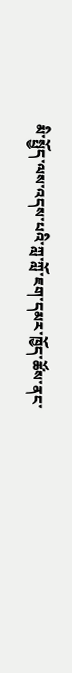མི་སྤྱོད་ལས་འདས་པའི་ཀླ་ཀློ་ཇག་དམར་ཁྱོད་ཚོས་ནང་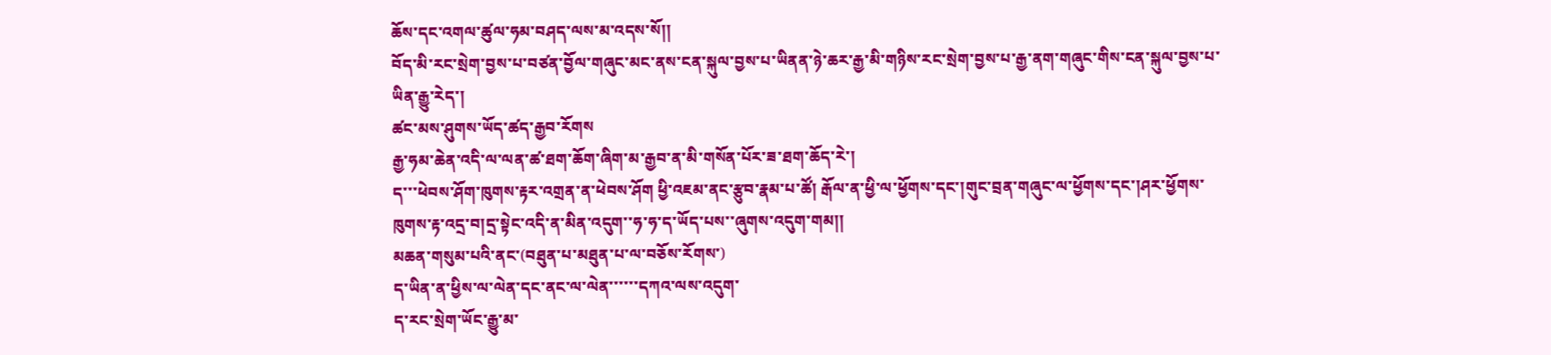ཆོས་དང་འགལ་ཚུལ་ཧམ་བཤད་ལས་མ་འདས་སོ།།
བོད་མི་རང་སྲེག་བྱས་པ་བཙན་བྱོལ་གཞུང་མང་ནས་ངན་སྐུལ་བྱས་པ་ཡིནན་ཉེ་ཆར་རྒྱ་མི་གཉིས་རང་སྲེག་བྱས་པ་རྒྱ་ནག་གཞུང་གིས་ངན་སྐུལ་བྱས་པ་ཡིན་རྒྱུ་རེད་།
ཚང་མས་ཤུགས་ཡོད་ཚད་རྒྱབ་རོགས
རྒྱ་ཧམ་ཆེན་འདི་ལ་ལན་ཚ་ཐག་ཆོག་ཞིག་མ་རྒྱབ་ན་མི་གསོན་པོར་ཟ་ཐག་ཆོད་རེ་།
ད་་་ཕེབས་ཤོག་ཁུགས་རྟར་འགྲན་ན་ཕེབས་ཤོག ཕྱི་འཇམ་ནང་རྩུབ་རྣམ་པ་ཚོ། རྒོལ་ན་ཕྱི་ལ་ཕྱོགས་དང་།གུང་བྲན་གཞུང་ལ་ཕྱོགས་དང་།ཤར་ཕྱོགས་ཁུགས་རྟ་འདྲ་བ།དྲ་སྟེང་འདི་ན་མིན་འདུག་་ཧ་ཧ་ད་ཡོད་པས་་ཞུགས་འདུག་གམ།།
མཆན་གསུམ་པའི་ནང་(བཐུན་པ་མཐུན་པ་ལ་བཅོས་རོགས་)
ད་ཡིན་ན་ཕྱིས་ལ་ལེན་དང་ནང་ལ་ལེན་་་་་་དཀའ་ལས་འདུག་
ད་རང་སྲེག་ཡོང་རྒྱུ་མ་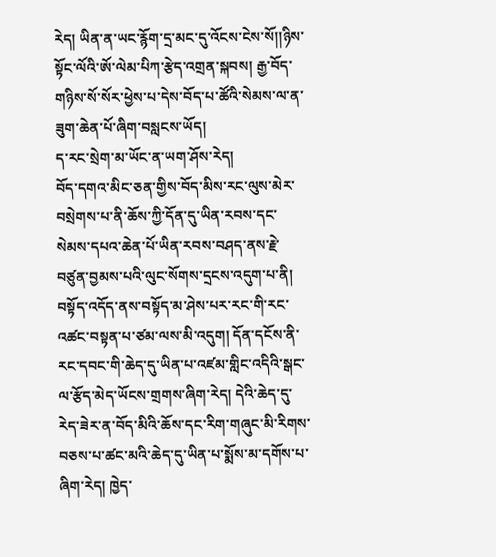རེད། ཡིན་ན་ཡང་རྙོག་དྲ་མང་དུ་འོངས་ངེས་སོ།།ཉིས་སྟོང་ལོའི་ཨོ་ལེམ་པིཀ་རྩེད་འགྲན་སྐབས། རྒྱ་བོད་གཉིས་སོ་སོར་ཕྱེས་པ་དེས་བོད་པ་ཚོའི་སེམས་ལ་ན་ཟུག་ཆེན་པོ་ཞིག་བསླངས་ཡོད།
ད་རང་སྲེག་མ་ཡོང་ན་ཡག་ཤོས་རེད།
བོད་དགའ་མིང་ཅན་གྱིས་བོད་མིས་རང་ལུས་མེར་བསྲེགས་པ་ནི་ཆོས་ཀྱི་དོན་དུ་ཡིན་རབས་དང་སེམས་དཔའ་ཆེན་པོ་ཡིན་རབས་བཤད་ནས་རྗེ་བཙུན་བྱམས་པའི་ལུང་སོགས་དྲངས་འདུག་པ་ནི། བསྟོད་འདོད་ནས་བསྟོད་མ་ཤེས་པར་རང་གི་རང་འཚང་བསྟན་པ་ཙམ་ལས་མི་འདུག། དོན་དངོས་ནི་རང་དབང་གི་ཆེད་དུ་ཡིན་པ་འཛམ་གླིང་འདིའི་སྒང་ལ་རྩོད་མེད་ཡོངས་གྲགས་ཞིག་རེད། དེའི་ཆེད་དུ་རེད་ཟེར་ན་བོད་མིའི་ཆོས་དང་རིག་གཞུང་མི་རིགས་བཅས་པ་ཚང་མའི་ཆེད་དུ་ཡིན་པ་སྨོས་མ་དགོས་པ་ཞིག་རེད། ཁྱེད་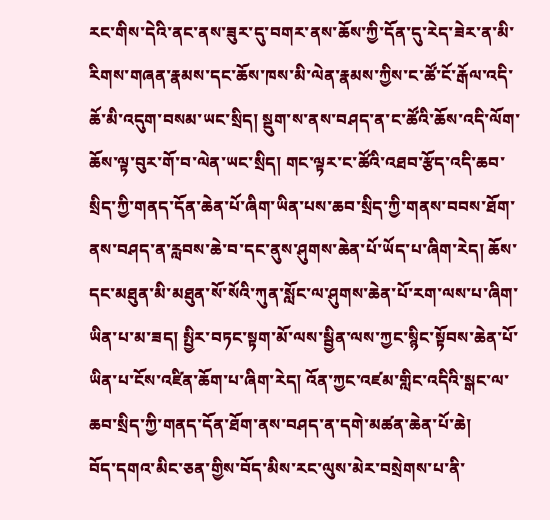རང་གིས་དེའི་ནང་ནས་ཟུར་དུ་བགར་ནས་ཆོས་ཀྱི་དོན་དུ་རེད་ཟེར་ན་མི་རིགས་གཞན་རྣམས་དང་ཆོས་ཁས་མི་ལེན་རྣམས་ཀྱིས་ང་ཚོ་ངོ་རྒོལ་འདི་ཆོ་མི་འདུག་བསམ་ཡང་སྲིད། སྡུག་ས་ནས་བཤད་ན་ང་ཚོའི་ཆོས་འདི་ལོག་ཆོས་ལྟ་བུར་གོ་བ་ལེན་ཡང་སྲིད། གང་ལྟར་ང་ཚོའི་འཐབ་རྩོད་འདི་ཆབ་སྲིད་ཀྱི་གནད་དོན་ཆེན་པོ་ཞིག་ཡིན་པས་ཆབ་སྲིད་ཀྱི་གནས་བབས་ཐོག་ནས་བཤད་ན་རླབས་ཆེ་བ་དང་ནུས་ཤུགས་ཆེན་པོ་ཡོད་པ་ཞིག་རེད། ཆོས་དང་མཐུན་མི་མཐུན་སོ་སོའི་ཀུན་སློང་ལ་ཤུགས་ཆེན་པོ་རག་ལས་པ་ཞིག་ཡིན་པ་མ་ཟད། སྤྱིར་བཏང་སྟག་མོ་ལས་སྦྱིན་ལས་ཀྱང་སྙིང་སྟོབས་ཆེན་པོ་ཡིན་པ་ངོས་འཛིན་ཆོག་པ་ཞིག་རེད། འོན་ཀྱང་འཛམ་གླིང་འདིའི་སྒང་ལ་ཆབ་སྲིད་ཀྱི་གནད་དོན་ཐོག་ནས་བཤད་ན་དགེ་མཚན་ཆེན་པོ་ཆེ།
བོད་དགའ་མིང་ཅན་གྱིས་བོད་མིས་རང་ལུས་མེར་བསྲེགས་པ་ནི་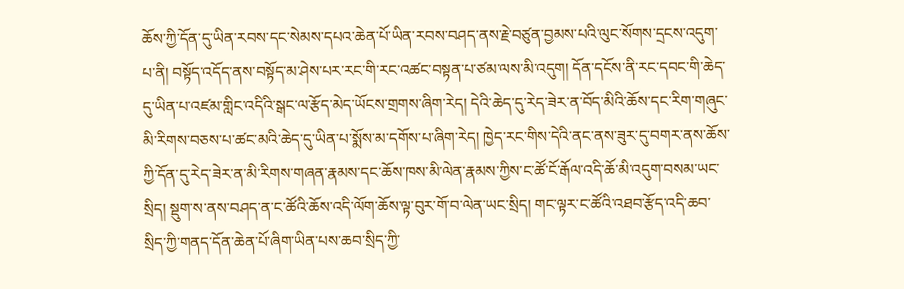ཆོས་ཀྱི་དོན་དུ་ཡིན་རབས་དང་སེམས་དཔའ་ཆེན་པོ་ཡིན་རབས་བཤད་ནས་རྗེ་བཙུན་བྱམས་པའི་ལུང་སོགས་དྲངས་འདུག་པ་ནི། བསྟོད་འདོད་ནས་བསྟོད་མ་ཤེས་པར་རང་གི་རང་འཚང་བསྟན་པ་ཙམ་ལས་མི་འདུག། དོན་དངོས་ནི་རང་དབང་གི་ཆེད་དུ་ཡིན་པ་འཛམ་གླིང་འདིའི་སྒང་ལ་རྩོད་མེད་ཡོངས་གྲགས་ཞིག་རེད། དེའི་ཆེད་དུ་རེད་ཟེར་ན་བོད་མིའི་ཆོས་དང་རིག་གཞུང་མི་རིགས་བཅས་པ་ཚང་མའི་ཆེད་དུ་ཡིན་པ་སྨོས་མ་དགོས་པ་ཞིག་རེད། ཁྱེད་རང་གིས་དེའི་ནང་ནས་ཟུར་དུ་བགར་ནས་ཆོས་ཀྱི་དོན་དུ་རེད་ཟེར་ན་མི་རིགས་གཞན་རྣམས་དང་ཆོས་ཁས་མི་ལེན་རྣམས་ཀྱིས་ང་ཚོ་ངོ་རྒོལ་འདི་ཆོ་མི་འདུག་བསམ་ཡང་སྲིད། སྡུག་ས་ནས་བཤད་ན་ང་ཚོའི་ཆོས་འདི་ལོག་ཆོས་ལྟ་བུར་གོ་བ་ལེན་ཡང་སྲིད། གང་ལྟར་ང་ཚོའི་འཐབ་རྩོད་འདི་ཆབ་སྲིད་ཀྱི་གནད་དོན་ཆེན་པོ་ཞིག་ཡིན་པས་ཆབ་སྲིད་ཀྱི་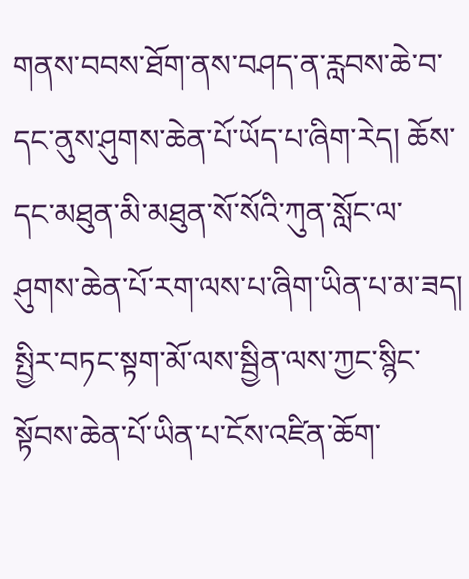གནས་བབས་ཐོག་ནས་བཤད་ན་རླབས་ཆེ་བ་དང་ནུས་ཤུགས་ཆེན་པོ་ཡོད་པ་ཞིག་རེད། ཆོས་དང་མཐུན་མི་མཐུན་སོ་སོའི་ཀུན་སློང་ལ་ཤུགས་ཆེན་པོ་རག་ལས་པ་ཞིག་ཡིན་པ་མ་ཟད། སྤྱིར་བཏང་སྟག་མོ་ལས་སྦྱིན་ལས་ཀྱང་སྙིང་སྟོབས་ཆེན་པོ་ཡིན་པ་ངོས་འཛིན་ཆོག་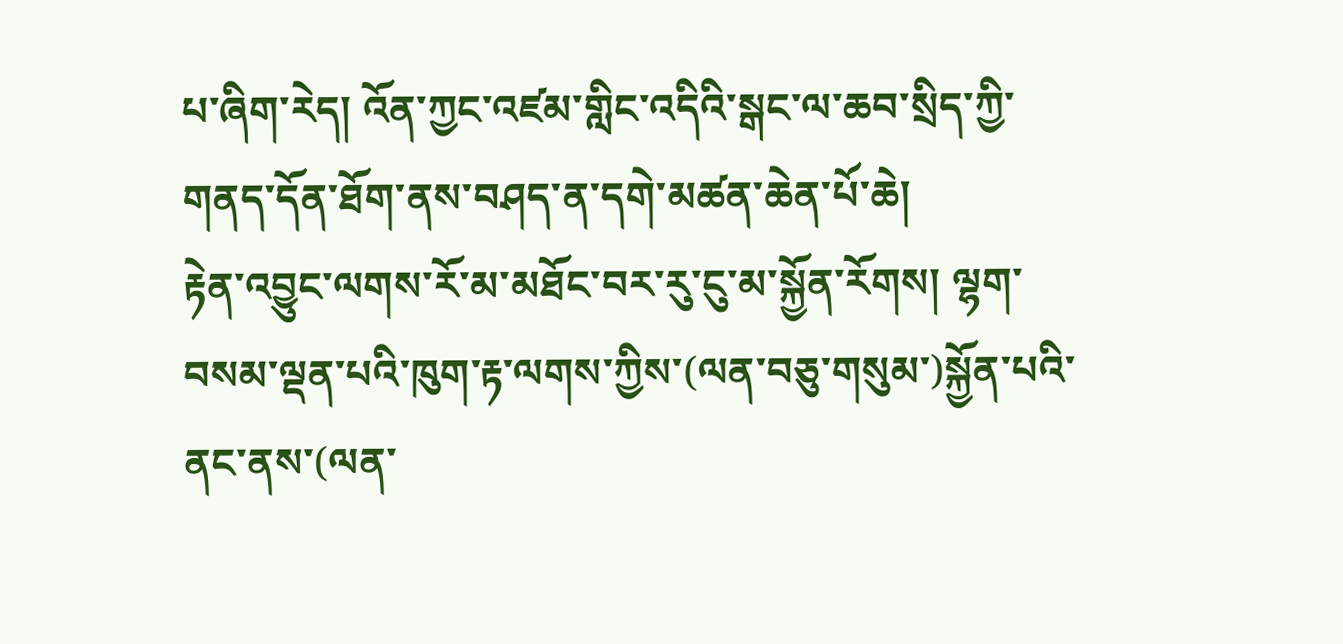པ་ཞིག་རེད། འོན་ཀྱང་འཛམ་གླིང་འདིའི་སྒང་ལ་ཆབ་སྲིད་ཀྱི་གནད་དོན་ཐོག་ནས་བཤད་ན་དགེ་མཚན་ཆེན་པོ་ཆེ།
རྟེན་འབྱུང་ལགས་རོ་མ་མཐོང་བར་རུ་ངུ་མ་སྐྱོན་རོགས། ལྷག་བསམ་ལྡན་པའི་ཁུག་རྟ་ལགས་ཀྱིས་(ལན་བཅུ་གསུམ་)སྐྱོན་པའི་ནང་ནས་(ལན་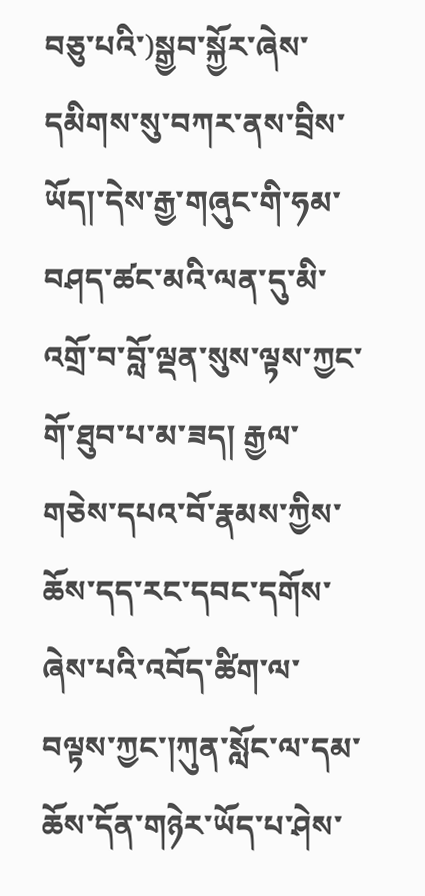བཅུ་པའི་)སྒྱབ་སྐྱོར་ཞེས་དམིགས་སུ་བཀར་ནས་བྲིས་ཡོད།་དེས་རྒྱ་གཞུང་གི་ཧམ་བཤད་ཚང་མའི་ལན་དུ་མི་འགྲོ་བ་བློ་ལྡན་སུས་ལྟས་ཀྱང་གོ་ཐུབ་པ་མ་ཟད། རྒྱལ་གཅེས་དཔའ་བོ་རྣམས་ཀྱིས་ཆོས་དད་རང་དབང་དགོས་ཞེས་པའི་འབོད་ཚིག་ལ་བལྟས་ཀྱང་།ཀུན་སློང་ལ་དམ་ཆོས་དོན་གཉེར་ཡོད་པ་ཤེས་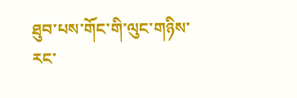ཐུབ་པས་གོང་གི་ལུང་གཉིས་རང་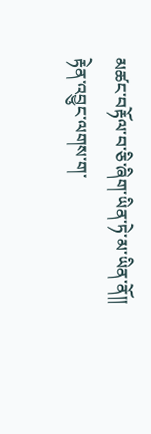མཚང་བརྟོལ་བ་ཅི་ཞིག་ཡིན་ཏེ་མ་ཡིན་ནོ།།
རྟེན་འབྱུང་ལགས་ག་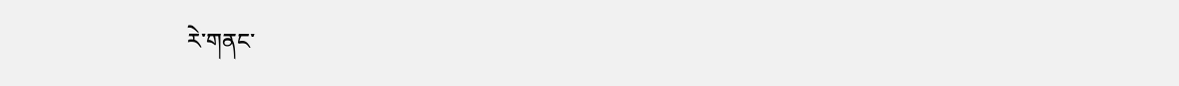རེ་གནང་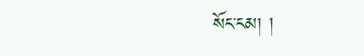སོང་ངམ། །